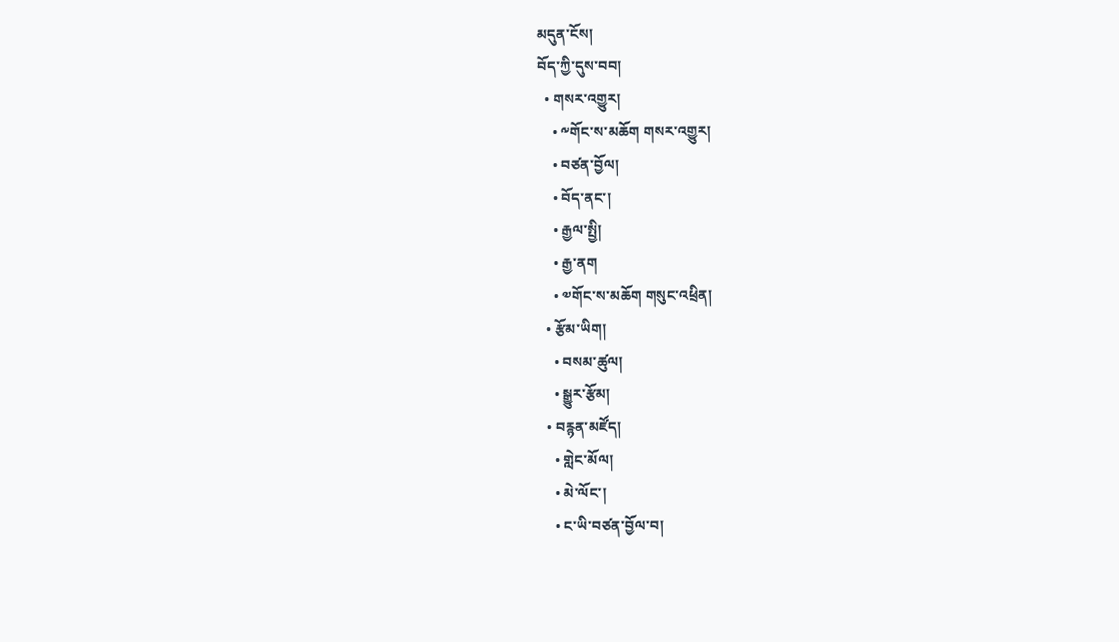མདུན་ངོས།
བོད་ཀྱི་དུས་བབ།
  • གསར་འགྱུར།
    • ༸གོང་ས་མཆོག གསར་འགྱུར།
    • བཙན་བྱོལ།
    • བོད་ནང་།
    • རྒྱལ་སྤྱི།
    • རྒྱ་ནག
    • ༧གོང་ས་མཆོག གསུང་འཕྲིན།
  • རྩོམ་ཡིག།
    • བསམ་ཚུལ།
    • སྒྱུར་རྩོམ།
  • བརྙན་མཛོད།
    • གླེང་མོལ།
    • མེ་ལོང་།
    • ང་ཡི་བཙན་བྱོལ་བ།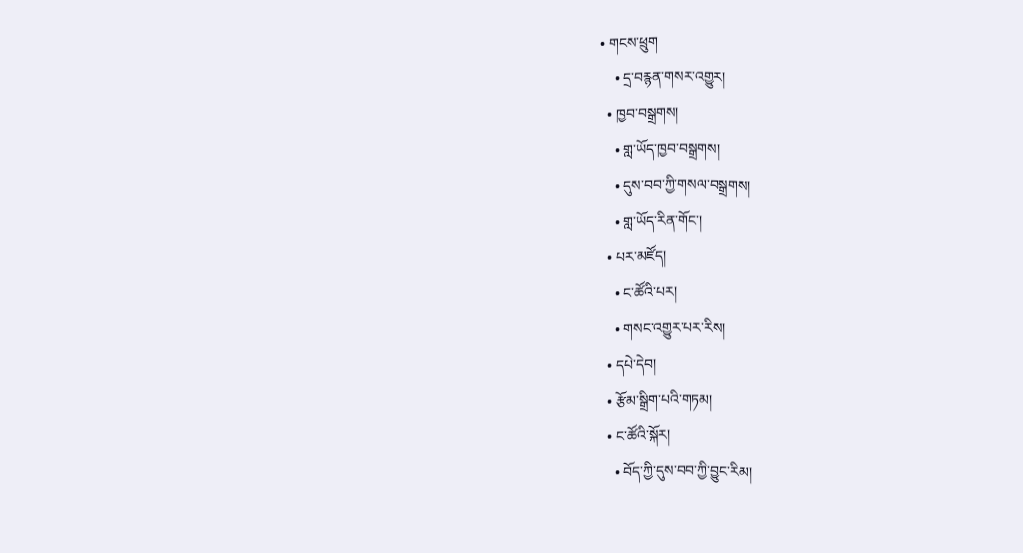• གངས་ཕྲུག
    • དྲ་བརྙན་གསར་འགྱུར།
  • ཁྱབ་བསྒྲགས།
    • གླ་ཡོད་ཁྱབ་བསྒྲགས།
    • དུས་བབ་ཀྱི་གསལ་བསྒྲགས།
    • གླ་ཡོད་རིན་གོང་།
  • པར་མཛོད།
    • ང་ཚོའི་པར།
    • གསང་འགྱུར་པར་རིས།
  • དཔེ་དེབ།
  • རྩོམ་སྒྲིག་པའི་གཏམ།
  • ང་ཚོའི་སྐོར།
    • བོད་ཀྱི་དུས་བབ་ཀྱི་བྱུང་རིམ།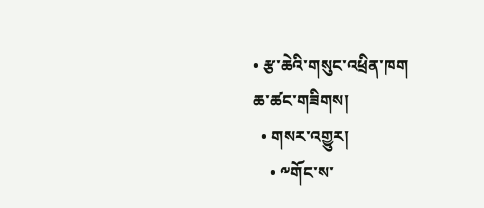• རྩ་ཆེའི་གསུང་འཕྲིན་ཁག
ཆ་ཚང་གཟིགས།
  • གསར་འགྱུར།
    • ༸གོང་ས་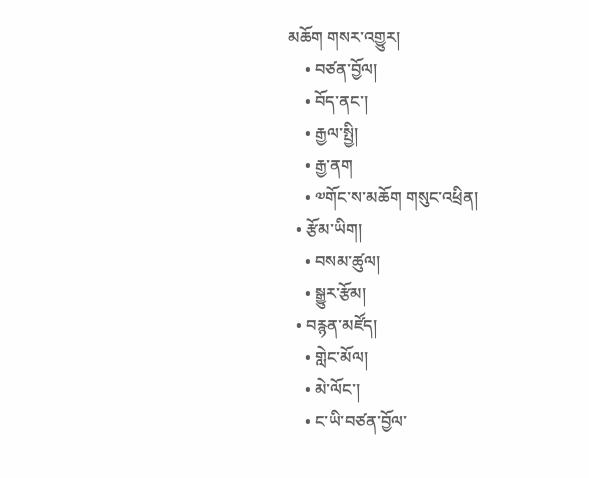མཆོག གསར་འགྱུར།
    • བཙན་བྱོལ།
    • བོད་ནང་།
    • རྒྱལ་སྤྱི།
    • རྒྱ་ནག
    • ༧གོང་ས་མཆོག གསུང་འཕྲིན།
  • རྩོམ་ཡིག།
    • བསམ་ཚུལ།
    • སྒྱུར་རྩོམ།
  • བརྙན་མཛོད།
    • གླེང་མོལ།
    • མེ་ལོང་།
    • ང་ཡི་བཙན་བྱོལ་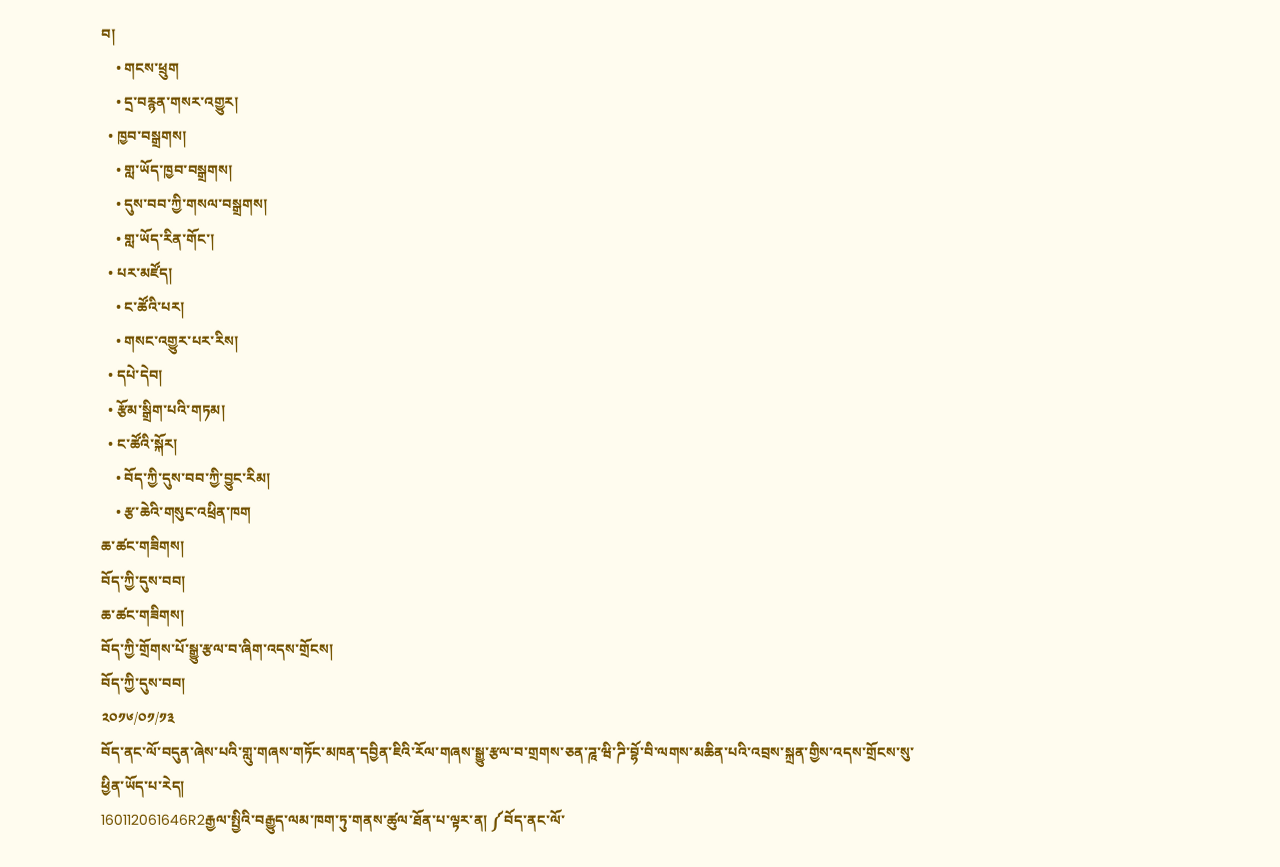བ།
    • གངས་ཕྲུག
    • དྲ་བརྙན་གསར་འགྱུར།
  • ཁྱབ་བསྒྲགས།
    • གླ་ཡོད་ཁྱབ་བསྒྲགས།
    • དུས་བབ་ཀྱི་གསལ་བསྒྲགས།
    • གླ་ཡོད་རིན་གོང་།
  • པར་མཛོད།
    • ང་ཚོའི་པར།
    • གསང་འགྱུར་པར་རིས།
  • དཔེ་དེབ།
  • རྩོམ་སྒྲིག་པའི་གཏམ།
  • ང་ཚོའི་སྐོར།
    • བོད་ཀྱི་དུས་བབ་ཀྱི་བྱུང་རིམ།
    • རྩ་ཆེའི་གསུང་འཕྲིན་ཁག
ཆ་ཚང་གཟིགས།
བོད་ཀྱི་དུས་བབ།
ཆ་ཚང་གཟིགས།
བོད་ཀྱི་གྲོགས་པོ་སྒྱུ་རྩལ་བ་ཞིག་འདས་གྲོངས།
བོད་ཀྱི་དུས་བབ།
༢༠༡༦/༠༡/༡༣
བོད་ནང་ལོ་བདུན་ཞེས་པའི་གླུ་གཞས་གཏོང་མཁན་དབྱིན་ཇིའི་རོལ་གཞས་སྒྱུ་རྩལ་བ་གྲགས་ཅན་ཌཱ་ཝི་ཌི་བྷོ་བི་ལགས་མཆིན་པའི་འབྲས་སྐྲན་གྱིས་འདས་གྲོངས་སུ་ཕྱིན་ཡོད་པ་རེད།
160112061646R2རྒྱལ་སྤྱིའི་བརྒྱུད་ལམ་ཁག་ཏུ་གནས་ཚུལ་ཐོན་པ་ལྟར་ན། ༼བོད་ནང་ལོ་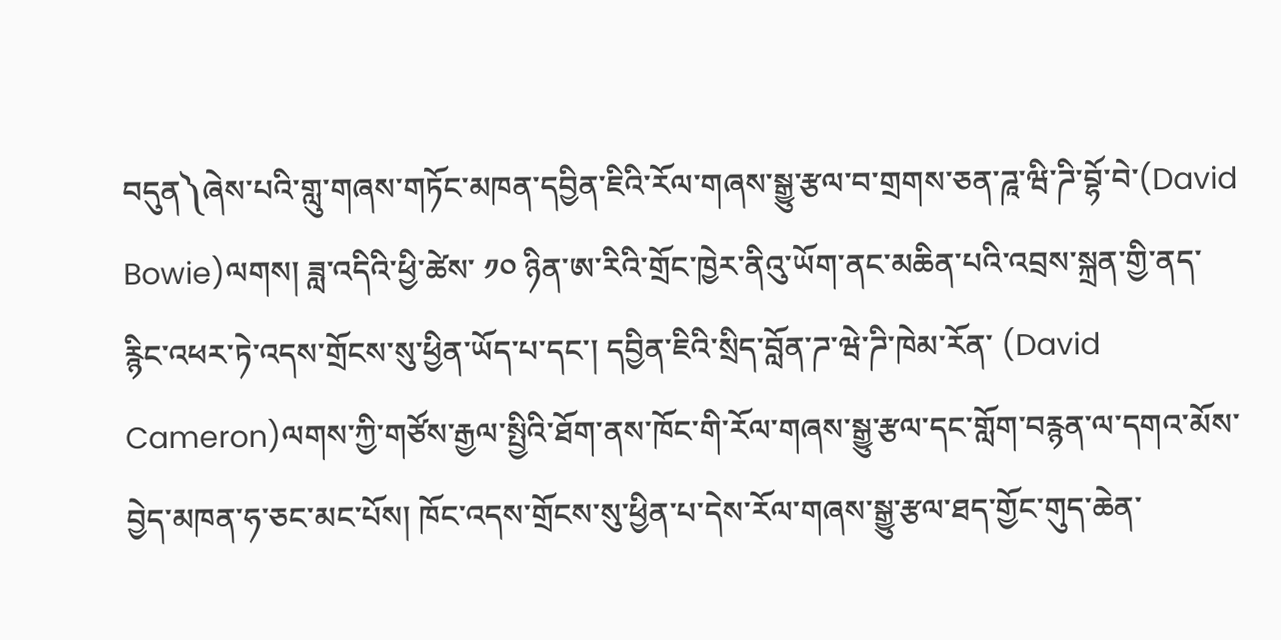བདུན༽ཞེས་པའི་གླུ་གཞས་གཏོང་མཁན་དབྱིན་ཇིའི་རོལ་གཞས་སྒྱུ་རྩལ་བ་གྲགས་ཅན་ཌཱ་ཝི་ཌི་བྷོ་བེ་(David Bowie)ལགས། ཟླ་འདིའི་ཕྱི་ཚེས་ ༡༠ ཉིན་ཨ་རིའི་གྲོང་ཁྱེར་ནིའུ་ཡོག་ནང་མཆིན་པའི་འབྲས་སྐྲན་གྱི་ནད་རྙིང་འཕར་ཏེ་འདས་གྲོངས་སུ་ཕྱིན་ཡོད་པ་དང་། དབྱིན་ཇིའི་སྲིད་བློན་ཌ་ཝེ་ཌི་ཁེམ་རོན་ (David Cameron)ལགས་ཀྱི་གཙོས་རྒྱལ་སྤྱིའི་ཐོག་ནས་ཁོང་གི་རོལ་གཞས་སྒྱུ་རྩལ་དང་གློག་བརྙན་ལ་དགའ་མོས་བྱེད་མཁན་ཧ་ཅང་མང་པོས། ཁོང་འདས་གྲོངས་སུ་ཕྱིན་པ་དེས་རོལ་གཞས་སྒྱུ་རྩལ་ཐད་གྱོང་གུད་ཆེན་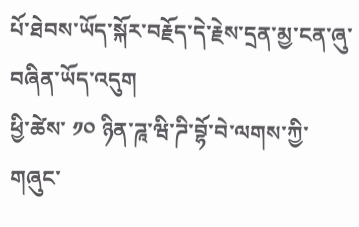པོ་ཐེབས་ཡོད་སྐོར་བརྗོད་དེ་རྗེས་དྲན་མྱ་ངན་ཞུ་བཞིན་ཡོད་འདུག
ཕྱི་ཚེས་ ༡༠ ཉིན་ཌཱ་ཝི་ཌི་བྷོ་བེ་ལགས་ཀྱི་གཞུང་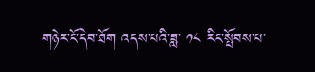གཉེར་ངོ་དེབ་ཐོག འདས་པའི་ཟླ་ ༡༨ རིང་སྤོབས་པ་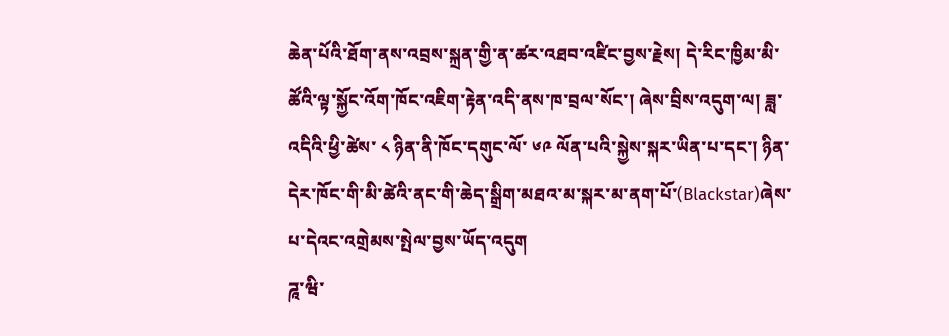ཆེན་པོའི་ཐོག་ནས་འབྲས་སྐྲན་གྱི་ན་ཚར་འཐབ་འཛིང་བྱས་རྗེས། དེ་རིང་ཁྱིམ་མི་ཚོའི་ལྟ་སྐྱོང་འོག་ཁོང་འཇིག་རྟེན་འདི་ནས་ཁ་བྲལ་སོང་། ཞེས་བྲིས་འདུག་ལ། ཟླ་འདིའི་ཕྱི་ཚེས་ ༨ ཉིན་ནི་ཁོང་དགུང་ལོ་ ༦༩ ལོན་པའི་སྐྱེས་སྐར་ཡིན་པ་དང་། ཉིན་དེར་ཁོང་གི་མི་ཚེའི་ནང་གི་ཆེད་སྒྲིག་མཐའ་མ་སྐར་མ་ནག་པོ་(Blackstar)ཞེས་པ་དེའང་འགྲེམས་སྤེལ་བྱས་ཡོད་འདུག
ཌཱ་ཝི་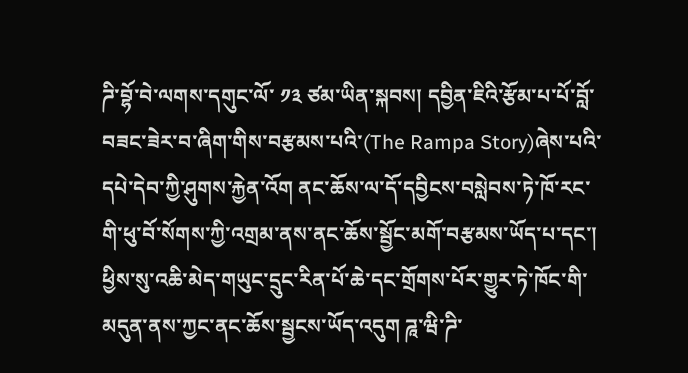ཌི་བྷོ་བེ་ལགས་དགུང་ལོ་ ༡༣ ཙམ་ཡིན་སྐབས། དབྱིན་ཇིའི་རྩོམ་པ་པོ་བློ་བཟང་ཟེར་བ་ཞིག་གིས་བརྩམས་པའི་(The Rampa Story)ཞེས་པའི་དཔེ་དེབ་ཀྱི་ཤུགས་རྐྱེན་འོག ནང་ཆོས་ལ་དོ་དབྱིངས་བསླེབས་ཏེ་ཁོ་རང་གི་ཕུ་བོ་སོགས་ཀྱི་འགྲམ་ནས་ནང་ཆོས་སྦྱོང་མགོ་བརྩམས་ཡོད་པ་དང་། ཕྱིས་སུ་འཆི་མེད་གཡུང་དྲུང་རིན་པོ་ཆེ་དང་གྲོགས་པོར་གྱུར་ཏེ་ཁོང་གི་མདུན་ནས་ཀྱང་ནང་ཆོས་སྦྱངས་ཡོད་འདུག ཌཱ་ཝི་ཌི་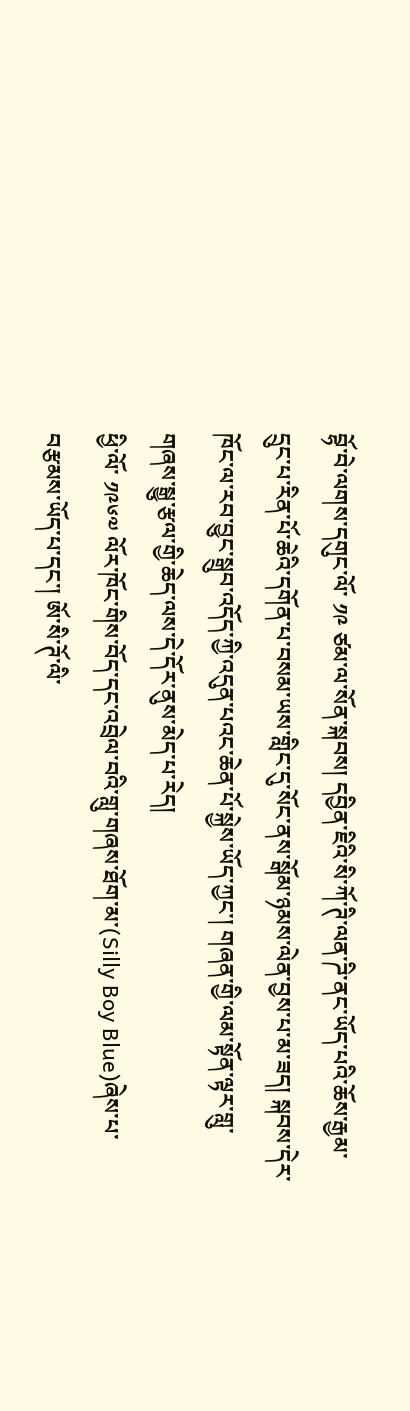བྷོ་བེ་ལགས་དགུང་ལོ་ ༡༩ ཙམ་ལ་སོན་སྐབས། དབྱིན་ཇིའི་སི་ཀོ་ཊི་ལན་ཌི་ནང་ཡོད་པའི་ཆོས་རྒྱམ་དྲུང་པ་རིན་པོ་ཆེའི་དགོན་པ་བསམ་ཡས་གླིང་དུ་སོང་ནས་སྒོམ་ཉམས་ལེན་བྱས་པ་མ་ཟད། སྐབས་དེར་ཁོང་ལ་རབ་བྱུང་སྒྲུབ་འདོད་ཀྱི་འདུན་པའང་ཆེན་པོ་སྐྱེས་ཡོད་ཀྱང་། གཞན་གྱི་ལམ་སྟོན་ལྟར་གླུ་གཞས་སྒྱུ་རྩལ་གྱི་ཆེད་ལས་དེ་དོར་ནུས་མེད་པ་རེད།
ཕྱི་ལོ་ ༡༩༦༧ ལོར་ཁོང་གིས་བོད་དང་འབྲེལ་བའི་གླུ་གཞས་ཐོག་མ་(Silly Boy Blue)ཞེས་པ་བརྩམས་ཡོད་པ་དང་། ཨོ་སི་ཊོ་ལི་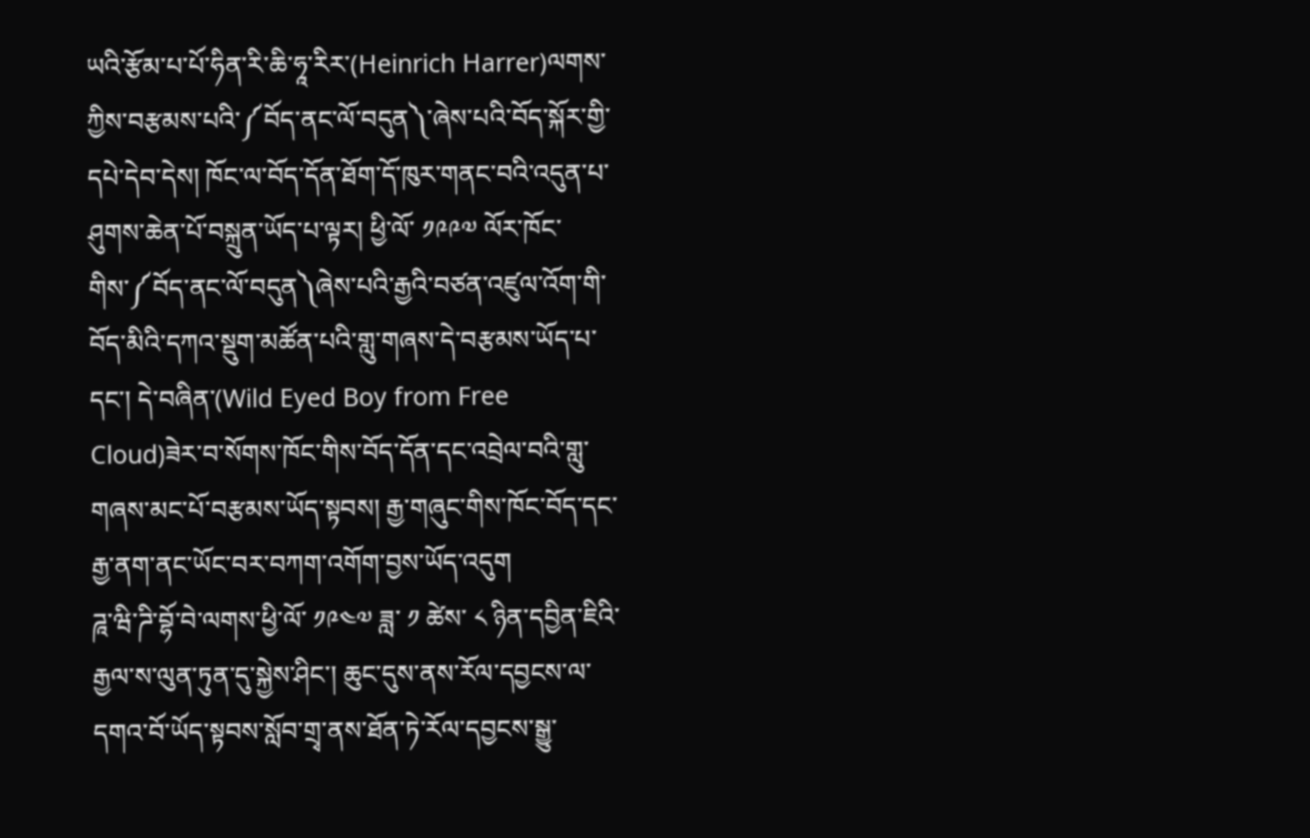ཡའི་རྩོམ་པ་པོ་ཧིན་རི་ཆི་ཧཱ་རིར་(Heinrich Harrer)ལགས་ཀྱིས་བརྩམས་པའི་༼བོད་ནང་ལོ་བདུན༽་ཞེས་པའི་བོད་སྐོར་གྱི་དཔེ་དེབ་དེས། ཁོང་ལ་བོད་དོན་ཐོག་དོ་ཁུར་གནང་བའི་འདུན་པ་ཤུགས་ཆེན་པོ་བསྐྲུན་ཡོད་པ་ལྟར། ཕྱི་ལོ་ ༡༩༩༧ ལོར་ཁོང་གིས་༼བོད་ནང་ལོ་བདུན༽ཞེས་པའི་རྒྱའི་བཙན་འཛུལ་འོག་གི་བོད་མིའི་དཀའ་སྡུག་མཚོན་པའི་གླུ་གཞས་དེ་བརྩམས་ཡོད་པ་དང་། དེ་བཞིན་(Wild Eyed Boy from Free Cloud)ཟེར་བ་སོགས་ཁོང་གིས་བོད་དོན་དང་འབྲེལ་བའི་གླུ་གཞས་མང་པོ་བརྩམས་ཡོད་སྟབས། རྒྱ་གཞུང་གིས་ཁོང་བོད་དང་རྒྱ་ནག་ནང་ཡོང་བར་བཀག་འགོག་བྱས་ཡོད་འདུག
ཌཱ་ཝི་ཌི་བྷོ་བེ་ལགས་ཕྱི་ལོ་ ༡༩༤༧ ཟླ་ ༡ ཚེས་ ༨ ཉིན་དབྱིན་ཇིའི་རྒྱལ་ས་ལུན་ཏུན་དུ་སྐྱེས་ཤིང་། ཆུང་དུས་ནས་རོལ་དབྱངས་ལ་དགའ་བོ་ཡོད་སྟབས་སློབ་གྲྭ་ནས་ཐོན་ཏེ་རོལ་དབྱངས་སྒྱུ་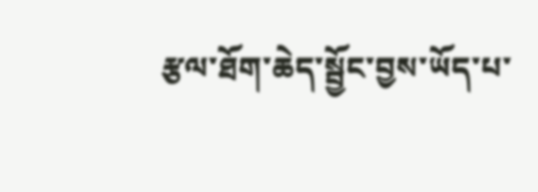རྩལ་ཐོག་ཆེད་སྦྱོང་བྱས་ཡོད་པ་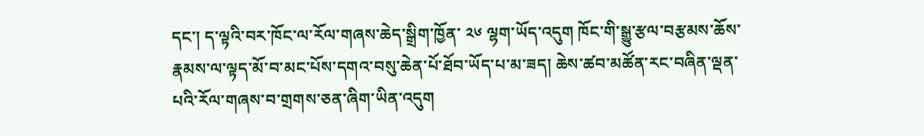དང་། ད་ལྟའི་བར་ཁོང་ལ་རོལ་གཞས་ཆེད་སྒྲིག་ཁྱོན་ ༢༦ ལྷག་ཡོད་འདུག ཁོང་གི་སྒྱུ་རྩལ་བརྩམས་ཆོས་རྣམས་ལ་ལྟད་མོ་བ་མང་པོས་དགའ་བསུ་ཆེན་པོ་ཐོབ་ཡོད་པ་མ་ཟད། ཆེས་ཚབ་མཚོན་རང་བཞིན་ལྡན་པའི་རོལ་གཞས་བ་གྲགས་ཅན་ཞིག་ཡིན་འདུག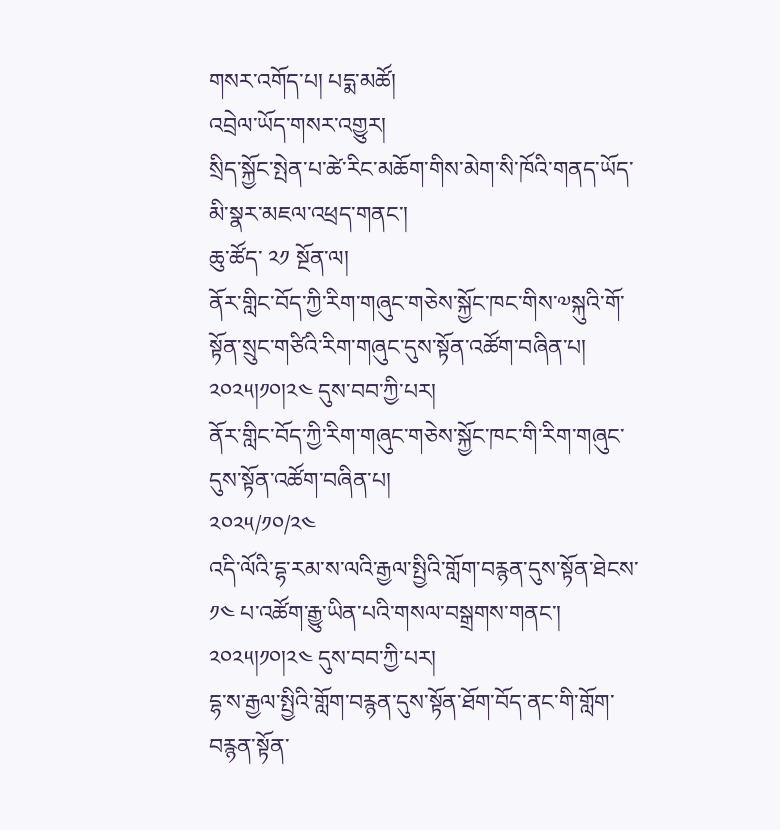གསར་འགོད་པ། པདྨ་མཚོ།
འབྲེལ་ཡོད་གསར་འགྱུར།
སྲིད་སྐྱོང་སྤེན་པ་ཚེ་རིང་མཆོག་གིས་མེག་སི་ཁོའི་གནད་ཡོད་མི་སྣར་མཇལ་འཕྲད་གནང་།
ཆུ་ཚོད་ ༢༡ སྔོན་ལ།
ནོར་གླིང་བོད་ཀྱི་རིག་གཞུང་གཅེས་སྐྱོང་ཁང་གིས་༧སྐུའི་གོ་སྟོན་སྲུང་གཙིའི་རིག་གཞུང་དུས་སྟོན་འཚོག་བཞིན་པ། ༢༠༢༥།༡༠།༢༤ དུས་བབ་ཀྱི་པར།
ནོར་གླིང་བོད་ཀྱི་རིག་གཞུང་གཅེས་སྐྱོང་ཁང་གི་རིག་གཞུང་དུས་སྟོན་འཚོག་བཞིན་པ།
༢༠༢༥/༡༠/༢༤
འདི་ལོའི་དྷ་རམ་ས་ལའི་རྒྱལ་སྤྱིའི་གློག་བརྙན་དུས་སྟོན་ཐེངས་ ༡༤ པ་འཚོག་རྒྱུ་ཡིན་པའི་གསལ་བསྒྲགས་གནང་། ༢༠༢༥།༡༠།༢༤ དུས་བབ་ཀྱི་པར།
དྷ་ས་རྒྱལ་སྤྱིའི་གློག་བརྙན་དུས་སྟོན་ཐོག་བོད་ནང་གི་གློག་བརྙན་སྟོན་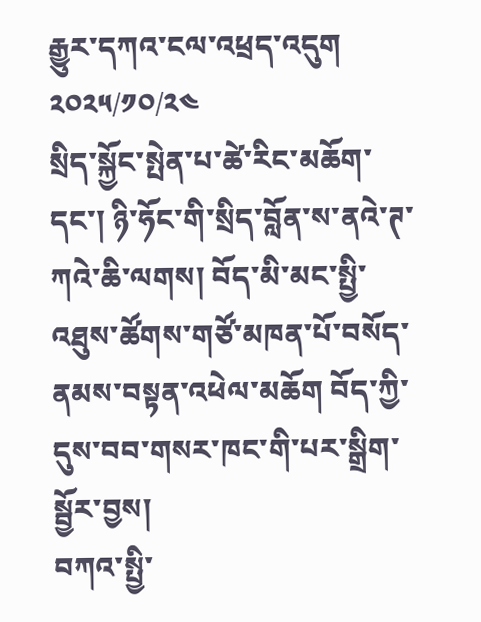རྒྱུར་དཀའ་ངལ་འཕྲད་འདུག
༢༠༢༥/༡༠/༢༤
སྲིད་སྐྱོང་སྤེན་པ་ཚེ་རིང་མཆོག་དང་། ཉི་ཧོང་གི་སྲིད་བློན་ས་ནའེ་ཊ་ཀའེ་ཆི་ལགས། བོད་མི་མང་སྤྱི་འཐུས་ཚོགས་གཙོ་མཁན་པོ་བསོད་ནམས་བསྟན་འཕེལ་མཆོག བོད་ཀྱི་དུས་བབ་གསར་ཁང་གི་པར་སྒྲིག་སྦྱོར་བྱས།
བཀའ་སྤྱི་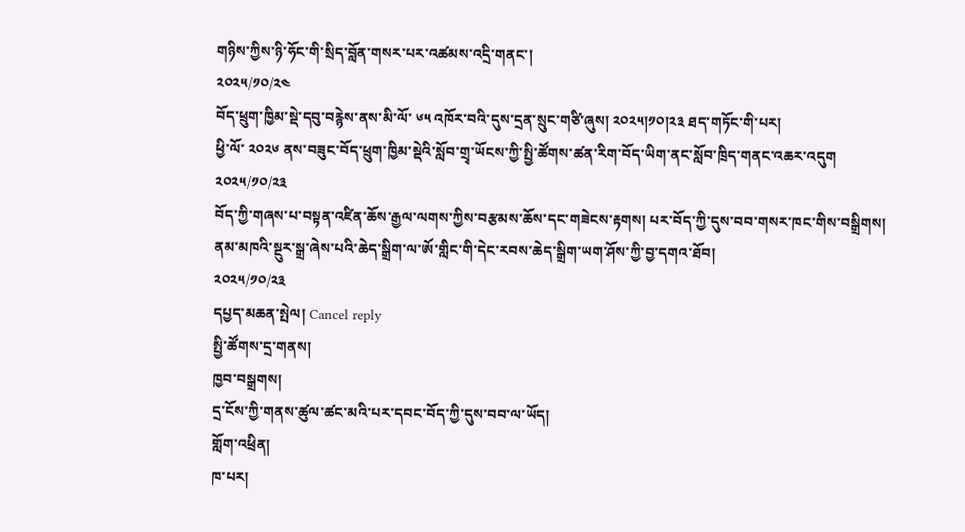གཉིས་ཀྱིས་ཉི་ཧོང་གི་སྲིད་བློན་གསར་པར་འཚམས་འདྲི་གནང་།
༢༠༢༥/༡༠/༢༤
བོད་ཕྲུག་ཁྱིམ་སྡེ་དབུ་བརྙེས་ནས་མི་ལོ་ ༦༥ འཁོར་བའི་དུས་དྲན་སྲུང་གཙི་ཞུས། ༢༠༢༥།༡༠།༢༣ ཐད་གཏོང་གི་པར།
ཕྱི་ལོ་ ༢༠༢༦ ནས་བཟུང་བོད་ཕྲུག་ཁྱིམ་སྡེའི་སློབ་གྲྭ་ཡོངས་ཀྱི་སྤྱི་ཚོགས་ཚན་རིག་བོད་ཡིག་ནང་སློབ་ཁྲིད་གནང་འཆར་འདུག
༢༠༢༥/༡༠/༢༣
བོད་ཀྱི་གཞས་པ་བསྟན་འཛིན་ཆོས་རྒྱལ་ལགས་ཀྱིས་བརྩམས་ཆོས་དང་གཟེངས་རྟགས། པར་བོད་ཀྱི་དུས་བབ་གསར་ཁང་གིས་བསྒྲིགས།
ནམ་མཁའི་སྔུར་སྒྲ་ཞེས་པའི་ཆེད་སྒྲིག་ལ་ཨོ་གླིང་གི་དེང་རབས་ཆེད་སྒྲིག་ཡག་ཤོས་ཀྱི་བྱ་དགའ་ཐོབ།
༢༠༢༥/༡༠/༢༣
དཔྱད་མཆན་སྤེལ། Cancel reply
སྤྱི་ཚོགས་དྲ་གནས།
ཁྱབ་བསྒྲགས།
དྲ་ངོས་ཀྱི་གནས་ཚུལ་ཚང་མའི་པར་དབང་བོད་ཀྱི་དུས་བབ་ལ་ཡོད།
གློག་འཕྲིན།
ཁ་པར།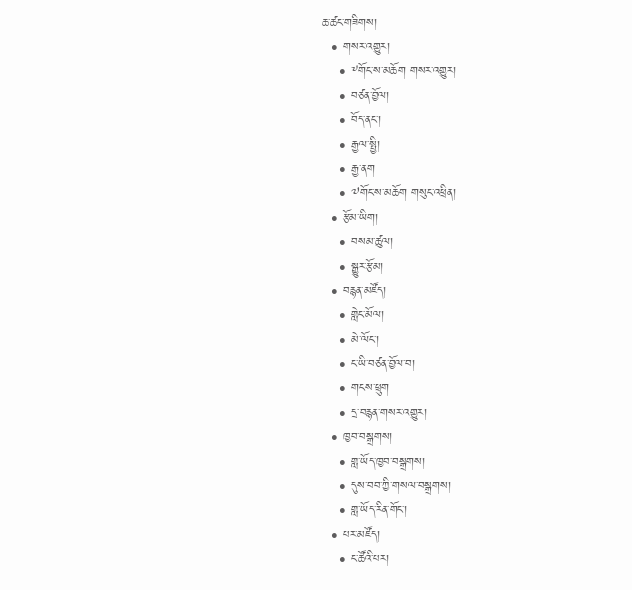ཆ་ཚང་གཟིགས།
  • གསར་འགྱུར།
    • ༸གོང་ས་མཆོག གསར་འགྱུར།
    • བཙན་བྱོལ།
    • བོད་ནང་།
    • རྒྱལ་སྤྱི།
    • རྒྱ་ནག
    • ༧གོང་ས་མཆོག གསུང་འཕྲིན།
  • རྩོམ་ཡིག།
    • བསམ་ཚུལ།
    • སྒྱུར་རྩོམ།
  • བརྙན་མཛོད།
    • གླེང་མོལ།
    • མེ་ལོང་།
    • ང་ཡི་བཙན་བྱོལ་བ།
    • གངས་ཕྲུག
    • དྲ་བརྙན་གསར་འགྱུར།
  • ཁྱབ་བསྒྲགས།
    • གླ་ཡོད་ཁྱབ་བསྒྲགས།
    • དུས་བབ་ཀྱི་གསལ་བསྒྲགས།
    • གླ་ཡོད་རིན་གོང་།
  • པར་མཛོད།
    • ང་ཚོའི་པར།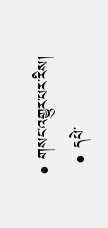• གསང་འགྱུར་པར་རིས།
  • དཔེ་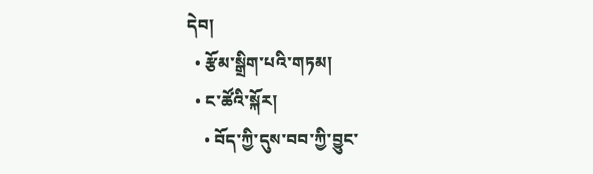དེབ།
  • རྩོམ་སྒྲིག་པའི་གཏམ།
  • ང་ཚོའི་སྐོར།
    • བོད་ཀྱི་དུས་བབ་ཀྱི་བྱུང་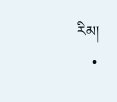རིམ།
    •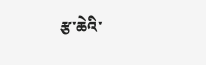རྩ་ཆེའི་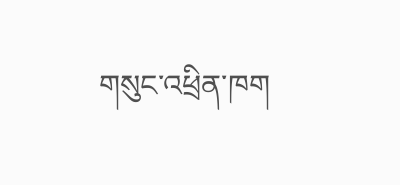གསུང་འཕྲིན་ཁག